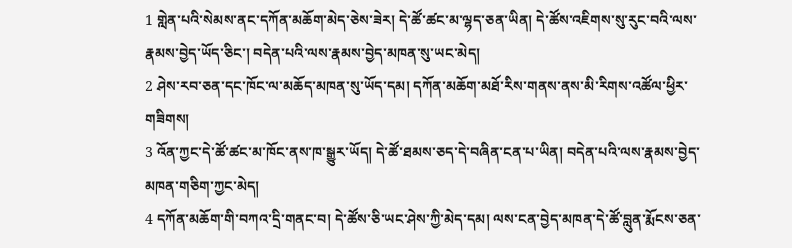1 གླེན་པའི་སེམས་ནང་དཀོན་མཆོག་མེད་ཅེས་ཟེར། དེ་ཚོ་ཚང་མ་ལྷད་ཅན་ཡིན། དེ་ཚོས་འཇིགས་སུ་རུང་བའི་ལས་རྣམས་བྱེད་ཡོད་ཅིང་། བདེན་པའི་ལས་རྣམས་བྱེད་མཁན་སུ་ཡང་མེད།
2 ཤེས་རབ་ཅན་དང་ཁོང་ལ་མཆོད་མཁན་སུ་ཡོད་དམ། དཀོན་མཆོག་མཐོ་རིས་གནས་ནས་མི་རིགས་འཚོལ་ཕྱིར་གཟིགས།
3 འོན་ཀྱང་དེ་ཚོ་ཚང་མ་ཁོང་ནས་ཁ་སྒྱུར་ཡོད། དེ་ཚོ་ཐམས་ཅད་དེ་བཞིན་ངན་པ་ཡིན། བདེན་པའི་ལས་རྣམས་བྱེད་མཁན་གཅིག་ཀྱང་མེད།
4 དཀོན་མཆོག་གི་བཀའ་དྲི་གནང་བ། དེ་ཚོས་ཅི་ཡང་ཤེས་ཀྱི་མེད་དམ། ལས་ངན་བྱེད་མཁན་དེ་ཚོ་བླུན་རྨོངས་ཅན་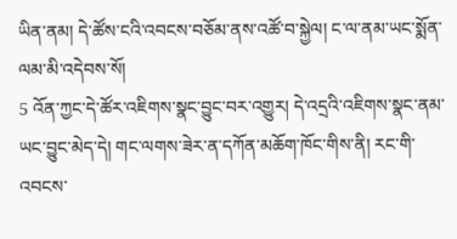ཡིན་ནམ། དེ་ཚོས་ངའི་འབངས་བཅོམ་ནས་འཚོ་བ་སྐྱེལ། ང་ལ་ནམ་ཡང་སྨོན་ལམ་མི་འདེབས་སོ།
5 འོན་ཀྱང་དེ་ཚོར་འཇིགས་སྣང་བྱུང་བར་འགྱུར། དེ་འདྲའི་འཇིགས་སྣང་ནམ་ཡང་བྱུང་མེད་དེ། གང་ལགས་ཟེར་ན་དཀོན་མཆོག་ཁོང་གིས་ནི། རང་གི་འབངས་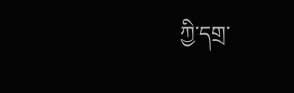ཀྱི་དགྲ་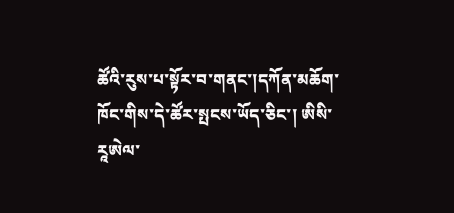ཚོའི་རུས་པ་སྟོར་བ་གནང་།དཀོན་མཆོག་ཁོང་གིས་དེ་ཚོར་སྤངས་ཡོད་ཅིང་། ཨིསི་རཱཨེལ་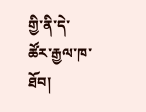གྱི་ནི་དེ་ཚོར་རྒྱལ་ཁ་ཐོབ།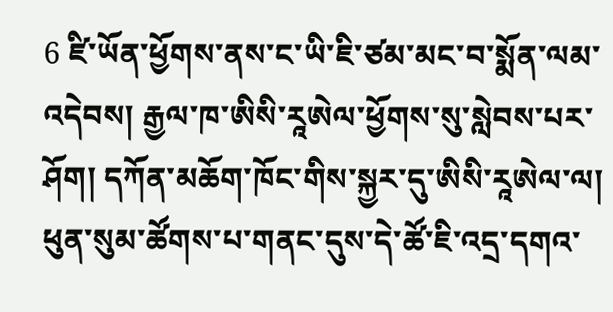6 ཛི་ཡོན་ཕྱོགས་ནས་ང་ཡི་ཇི་ཙམ་མང་བ་སྨོན་ལམ་འདེབས། རྒྱལ་ཁ་ཨིསི་རཱཨེལ་ཕྱོགས་སུ་སླེབས་པར་ཤོག། དཀོན་མཆོག་ཁོང་གིས་སྐྱར་དུ་ཨིསི་རཱཨེལ་ལ། ཕུན་སུམ་ཚོགས་པ་གནང་དུས་དེ་ཚོ་ཇི་འདྲ་དགའ་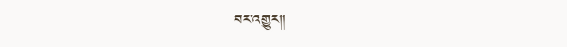བར་འགྱུར༎